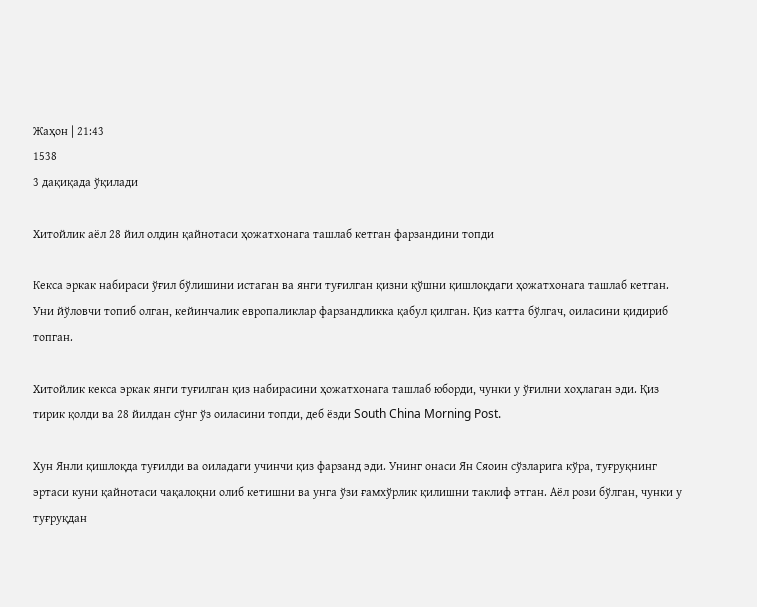Жаҳон | 21:43
1538
3 дақиқада ўқилади

Хитойлик аёл 28 йил олдин қайнотаси ҳожатхонага ташлаб кетган фарзандини топди

Кекса эркак набираси ўғил бўлишини истаган ва янги туғилган қизни қўшни қишлоқдаги ҳожатхонага ташлаб кетган. Уни йўловчи топиб олган, кейинчалик европаликлар фарзандликка қабул қилган. Қиз катта бўлгач, оиласини қидириб топган.

Хитойлик кекса эркак янги туғилган қиз набирасини ҳожатхонага ташлаб юборди, чунки у ўғилни хоҳлаган эди. Қиз тирик қолди ва 28 йилдан сўнг ўз оиласини топди, деб ёзди South China Morning Post.

Хун Янли қишлоқда туғилди ва оиладаги учинчи қиз фарзанд эди. Унинг онаси Ян Сяоин сўзларига кўра, туғруқнинг эртаси куни қайнотаси чақалоқни олиб кетишни ва унга ўзи ғамхўрлик қилишни таклиф этган. Аёл рози бўлган, чунки у туғруқдан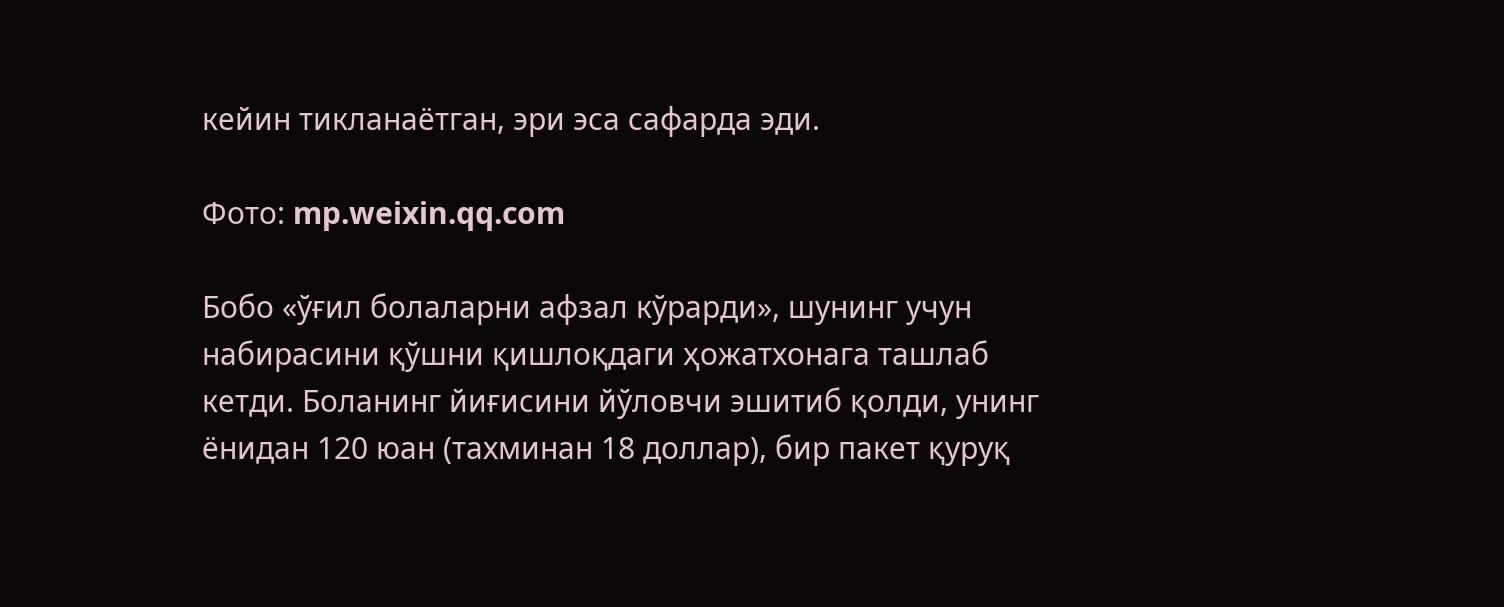кейин тикланаётган, эри эса сафарда эди.

Фото: mp.weixin.qq.com

Бобо «ўғил болаларни афзал кўрарди», шунинг учун набирасини қўшни қишлоқдаги ҳожатхонага ташлаб кетди. Боланинг йиғисини йўловчи эшитиб қолди, унинг ёнидан 120 юан (тахминан 18 доллар), бир пакет қуруқ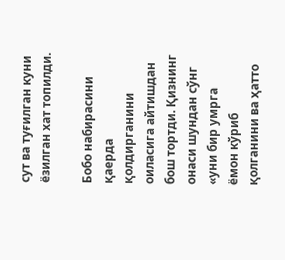сут ва туғилган куни ёзилган хат топилди.

Бобо набирасини қаерда қолдирганини оиласига айтишдан бош тортди. Қизнинг онаси шундан сўнг «уни бир умрга ёмон кўриб қолганини ва ҳатто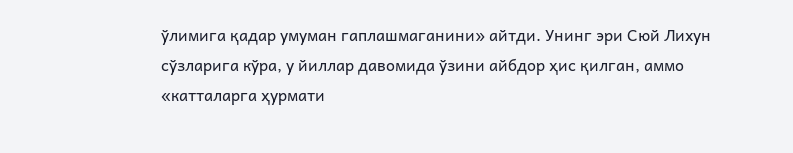ўлимига қадар умуман гаплашмаганини» айтди. Унинг эри Сюй Лихун сўзларига кўра, у йиллар давомида ўзини айбдор ҳис қилган, аммо «катталарга ҳурмати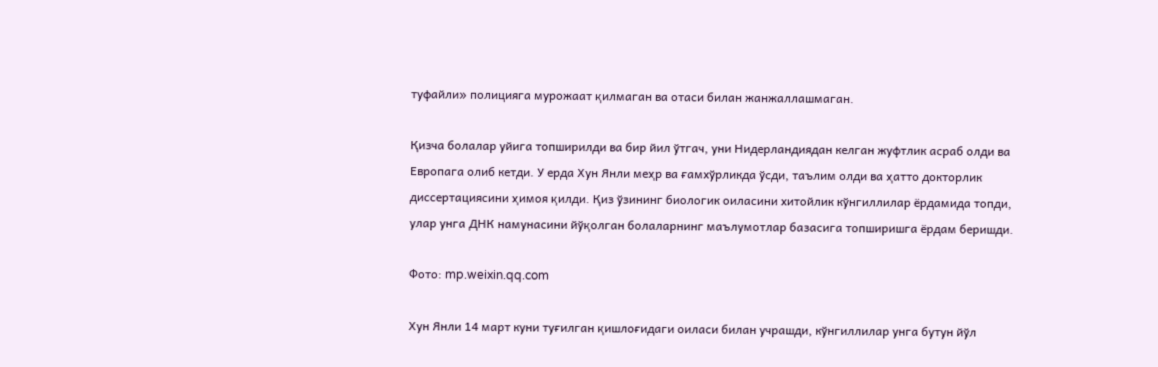туфайли» полицияга мурожаат қилмаган ва отаси билан жанжаллашмаган.

Қизча болалар уйига топширилди ва бир йил ўтгач, уни Нидерландиядан келган жуфтлик асраб олди ва Европага олиб кетди. У ерда Хун Янли меҳр ва ғамхўрликда ўсди, таълим олди ва ҳатто докторлик диссертациясини ҳимоя қилди. Қиз ўзининг биологик оиласини хитойлик кўнгиллилар ёрдамида топди, улар унга ДНК намунасини йўқолган болаларнинг маълумотлар базасига топширишга ёрдам беришди.

Фото: mp.weixin.qq.com

Хун Янли 14 март куни туғилган қишлоғидаги оиласи билан учрашди, кўнгиллилар унга бутун йўл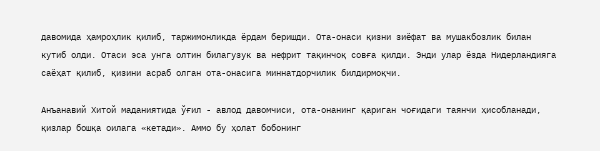давомида ҳамроҳлик қилиб, таржимонликда ёрдам беришди. Ота-онаси қизни зиёфат ва мушакбозлик билан кутиб олди. Отаси эса унга олтин билагузук ва нефрит тақинчоқ совға қилди. Энди улар ёзда Нидерландияга саёҳат қилиб, қизини асраб олган ота-онасига миннатдорчилик билдирмоқчи.

Анъанавий Хитой маданиятида ўғил - авлод давомчиси, ота-онанинг қариган чоғидаги таянчи ҳисобланади, қизлар бошқа оилага «кетади». Аммо бу ҳолат бобонинг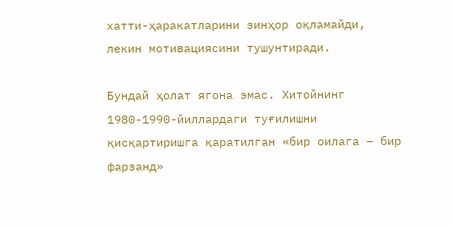хатти-ҳаракатларини зинҳор оқламайди, лекин мотивациясини тушунтиради.

Бундай ҳолат ягона эмас. Хитойнинг 1980-1990-йиллардаги туғилишни қисқартиришга қаратилган «бир оилага – бир фарзанд»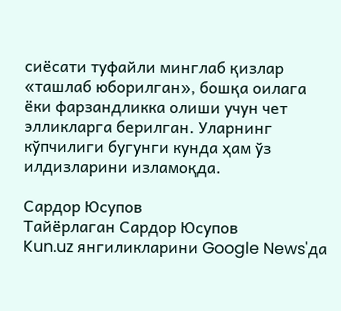сиёсати туфайли минглаб қизлар «ташлаб юборилган», бошқа оилага ёки фарзандликка олиши учун чет элликларга берилган. Уларнинг кўпчилиги бугунги кунда ҳам ўз илдизларини изламоқда.

Сардор Юсупов
Тайёрлаган Сардор Юсупов
Kun.uz янгиликларини Google News'да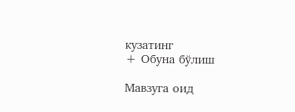кузатинг
+ Обуна бўлиш

Мавзуга оид